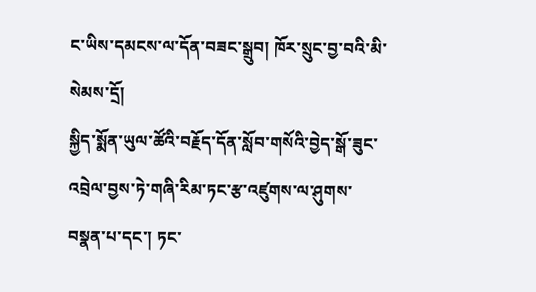ང་ཡིས་དམངས་ལ་དོན་བཟང་སྒྲུབ། ཁོར་སྲུང་བྱ་བའི་མི་སེམས་དྲོ།
སྐྱིད་སྨོན་ཡུལ་ཚོའི་བརྗོད་དོན་སློབ་གསོའི་བྱེད་སྒོ་ཟུང་འབྲེལ་བྱས་ཏེ་གཞི་རིམ་ཏང་རྩ་འཛུགས་ལ་ཤུགས་བསྣན་པ་དང་། ཏང་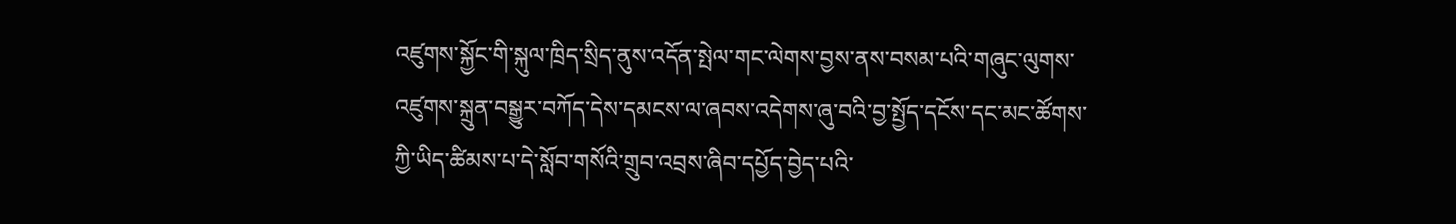འཛུགས་སྐྱོང་གི་སྐུལ་ཁྲིད་སྲིད་ནུས་འདོན་སྤེལ་གང་ལེགས་བྱས་ནས་བསམ་པའི་གཞུང་ལུགས་འཛུགས་སྐྲུན་བསྒྱུར་བཀོད་དེས་དམངས་ལ་ཞབས་འདེགས་ཞུ་བའི་བྱ་སྤྱོད་དངོས་དང་མང་ཚོགས་ཀྱི་ཡིད་ཚིམས་པ་དེ་སློབ་གསོའི་གྲུབ་འབྲས་ཞིབ་དཔྱོད་བྱེད་པའི་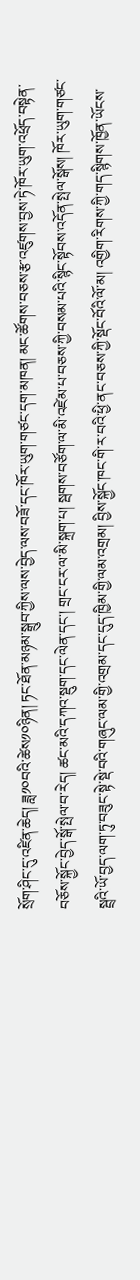སྲོག་ཤིང་དུ་འཛིན་ཆེད། ཟླ༡༠བའི་ཚེས༡༠ཉིན། ཏང་ཐོན་མཉམ་སྒྲུབ་ཀྱིས་ལས་བྱེད་ལས་བཟོ་དང་ཁོར་ཡུག་གཙང་དག་མཁན། མང་ཚོགས་བཅས་རྩ་འཛུགས་བྱས་ཏེ་ཁོར་ཡུག་འཕྲོད་བསྟེན་བཅོས་སྐྱོང་བྱེད་སྒོ་སྤེལ་བ་རེད། ཚང་མའི་དཀའ་སྡུག་དང་ལེན་དང་། གྲང་ངར་ལ་མི་སྐྲག་པ། སྦགས་བཙོག་ལ་མི་འཛེམ་པ་བཅས་ཀྱི་བསམ་པའི་སྙིང་སྟོབས་འདོན་སྤེལ་སྒོས། ཁོར་ཡུག་གཙང་སྦྲའི་ཡོ་བྱད་ལག་ཏུ་བཟུང་སྟེ་སྡེ་བའི་གཞུང་ལམ་གྱི་འགྲམ་དང་དུད་ཁྱིམ་གྱི་ལམ་འགྲམ། བྱིས་སྐྱོང་ཁང་གི་ར་བའི་ཕྱི་ནང་བཅས་ཀྱི་སྡོང་བོའི་ལོ་མ། འགྱིག་རིགས་ཀྱི་གད་སྙིགས་ཁྱོན་ཡོངས་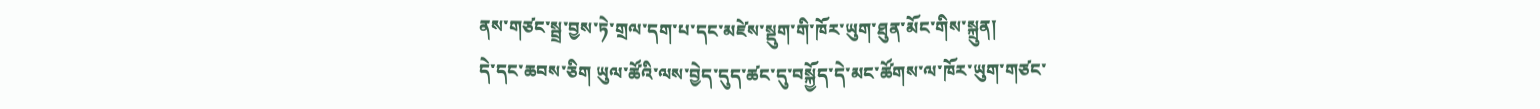ནས་གཙང་སྦྲ་བྱས་ཏེ་གྲལ་དག་པ་དང་མཛེས་སྡུག་གི་ཁོར་ཡུག་ཐུན་མོང་གིས་སྐྲུན།
དེ་དང་ཆབས་ཅིག ཡུལ་ཚོའི་ལས་བྱེད་དུད་ཚང་དུ་བསྐྱོད་དེ་མང་ཚོགས་ལ་ཁོར་ཡུག་གཙང་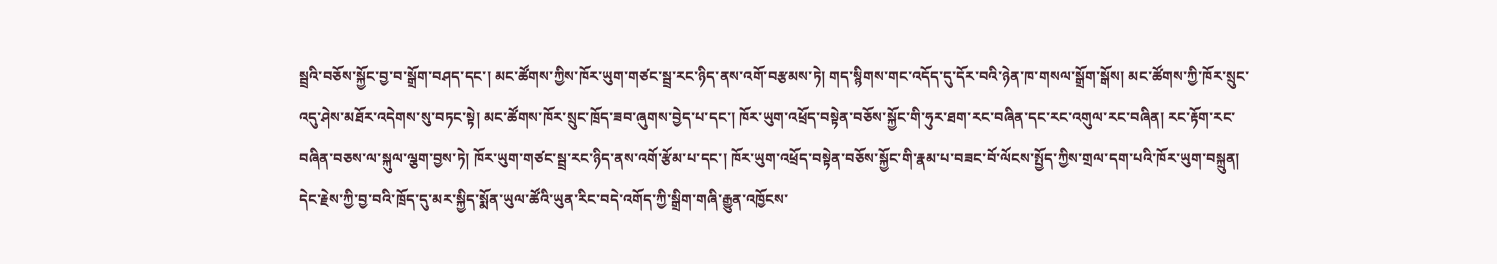སྦྲའི་བཅོས་སྐྱོང་བྱ་བ་སྒྲོག་བཤད་དང་། མང་ཚོགས་ཀྱིས་ཁོར་ཡུག་གཙང་སྦྲ་རང་ཉིད་ནས་འགོ་བརྩམས་ཏེ། གད་སྙིགས་གང་འདོད་དུ་དོར་བའི་ཉེན་ཁ་གསལ་སྒྲོག་སྒོས། མང་ཚོགས་ཀྱི་ཁོར་སྲུང་འདུ་ཤེས་མཐོར་འདེགས་སུ་བཏང་སྟེ། མང་ཚོགས་ཁོར་སྲུང་ཁྲོད་ཟབ་ཞུགས་བྱེད་པ་དང་། ཁོར་ཡུག་འཕྲོད་བསྟེན་བཅོས་སྐྱོང་གི་ཧུར་ཐག་རང་བཞིན་དང་རང་འགུལ་རང་བཞིན། རང་རྟོག་རང་བཞིན་བཅས་ལ་སྐུལ་ལྕག་བྱས་ཏེ། ཁོར་ཡུག་གཙང་སྦྲ་རང་ཉིད་ནས་འགོ་རྩོམ་པ་དང་། ཁོར་ཡུག་འཕྲོད་བསྟེན་བཅོས་སྐྱོང་གི་རྣམ་པ་བཟང་བོ་ལོངས་སྤྱོད་ཀྱིས་གྲལ་དག་པའི་ཁོར་ཡུག་བསྐྲུན།
དེང་རྗེས་ཀྱི་བྱ་བའི་ཁྲོད་དུ་མར་སྐྱིད་སྨོན་ཡུལ་ཚོའི་ཡུན་རིང་བདེ་འགོད་ཀྱི་སྒྲིག་གཞི་རྒྱུན་འཁྱོངས་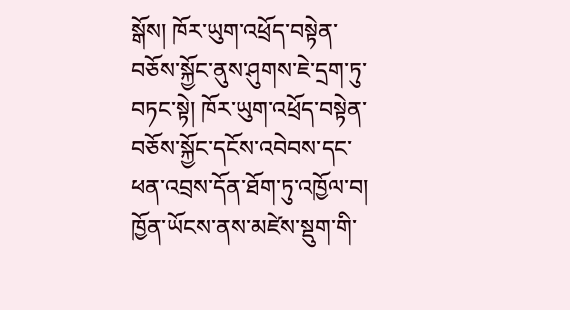སྒོས། ཁོར་ཡུག་འཕྲོད་བསྟེན་བཅོས་སྐྱོང་ནུས་ཤུགས་ཇེ་དྲག་ཏུ་བཏང་སྟེ། ཁོར་ཡུག་འཕྲོད་བསྟེན་བཅོས་སྐྱོང་དངོས་འབེབས་དང་ཕན་འབྲས་དོན་ཐོག་ཏུ་འཁྱོལ་བ། ཁྱོན་ཡོངས་ནས་མཛེས་སྡུག་གི་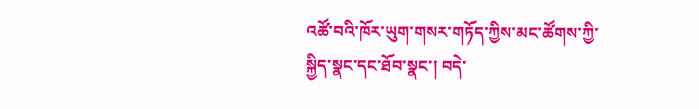འཚོ་བའི་ཁོར་ཡུག་གསར་གཏོད་ཀྱིས་མང་ཚོགས་ཀྱི་སྐྱིད་སྣང་དང་ཐོབ་སྣང་། བདེ་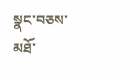སྣང་བཅས་མཐོ་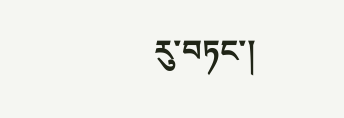རུ་བཏང་།